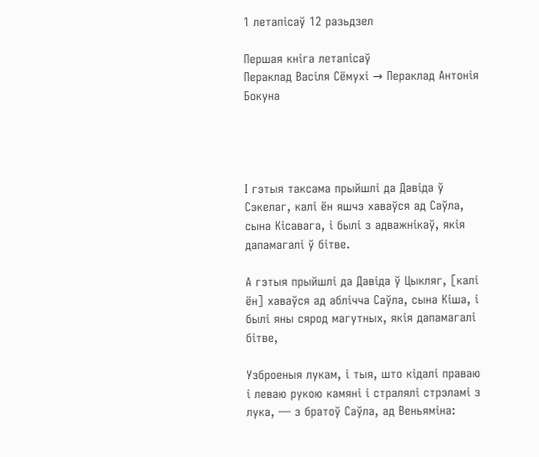1 летапісаў 12 разьдзел

Першая кніга летапісаў
Пераклад Васіля Сёмухі → Пераклад Антонія Бокуна




І гэтыя таксама прыйшлі да Давіда ў Сэкелаг, калі ён яшчэ хаваўся ад Саўла, сына Кісавага, і былі з адважнікаў, якія дапамагалі ў бітве.

А гэтыя прыйшлі да Давіда ў Цыкляг, [калі ён] хаваўся ад аблічча Саўла, сына Кіша, і былі яны сярод магутных, якія дапамагалі бітве,

Узброеныя лукам, і тыя, што кідалі праваю і леваю рукою камяні і стралялі стрэламі з лука, — з братоў Саўла, ад Веньяміна: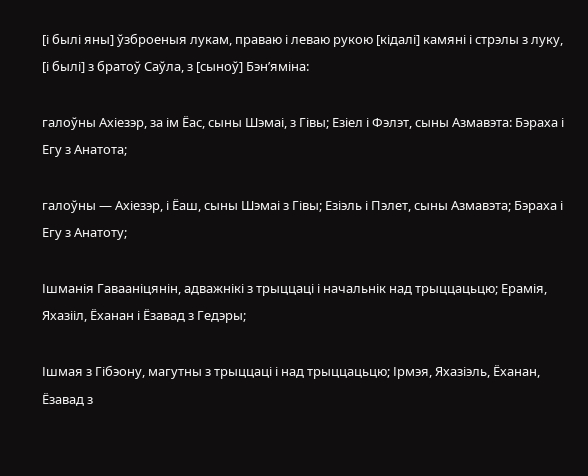[і былі яны] ўзброеныя лукам, праваю і леваю рукою [кідалі] камяні і стрэлы з луку, [і былі] з братоў Саўла, з [сыноў] Бэн’яміна:

галоўны Ахіезэр, за ім Ёас, сыны Шэмаі, з Гівы; Езіел і Фэлэт, сыны Азмавэта: Бэраха і Егу з Анатота;

галоўны — Ахіезэр, і Ёаш, сыны Шэмаі з Гівы; Езіэль і Пэлет, сыны Азмавэта; Бэраха і Егу з Анатоту;

Ішманія Гавааніцянін, адважнікі з трыццаці і начальнік над трыццацьцю; Ерамія, Яхазііл, Ёханан і Ёзавад з Гедэры;

Ішмая з Гібэону, магутны з трыццаці і над трыццацьцю; Ірмэя, Яхазіэль, Ёханан, Ёзавад з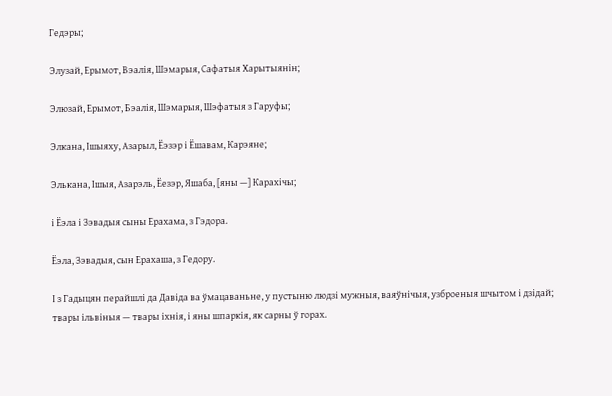Гедэры;

Элузай, Ерымот, Вэалія, Шэмарыя, Сафатыя Харытыянін;

Элюзай, Ерымот, Бэалія, Шэмарыя, Шэфатыя з Гаруфы;

Элкана, Ішыяху, Азарыл, Ёэзэр і Ёшавам, Карэяне;

Элькана, Ішыя, Азарэль, Ёезэр, Яшаба, [яны —] Карахічы;

і Ёэла і Зэвадыя сыны Ерахама, з Гэдора.

Ёэла, Зэвадыя, сын Ерахаша, з Гедору.

І з Гадыцян перайшлі да Давіда ва ўмацаваньне, у пустыню людзі мужныя, ваяўнічыя, узброеныя шчытом і дзідай; твары ільвіныя — твары іхнія, і яны шпаркія, як сарны ў горах.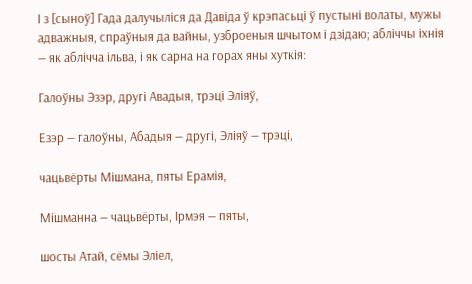І з [сыноў] Гада далучыліся да Давіда ў крэпасьці ў пустыні волаты, мужы адважныя, спраўныя да вайны, узброеныя шчытом і дзідаю; абліччы іхнія — як аблічча ільва, і як сарна на горах яны хуткія:

Галоўны Эзэр, другі Авадыя, трэці Эліяў,

Езэр — галоўны, Абадыя — другі, Эліяў — трэці,

чацьвёрты Мішмана, пяты Ерамія,

Мішманна — чацьвёрты, Ірмэя — пяты,

шосты Атай, сёмы Эліел,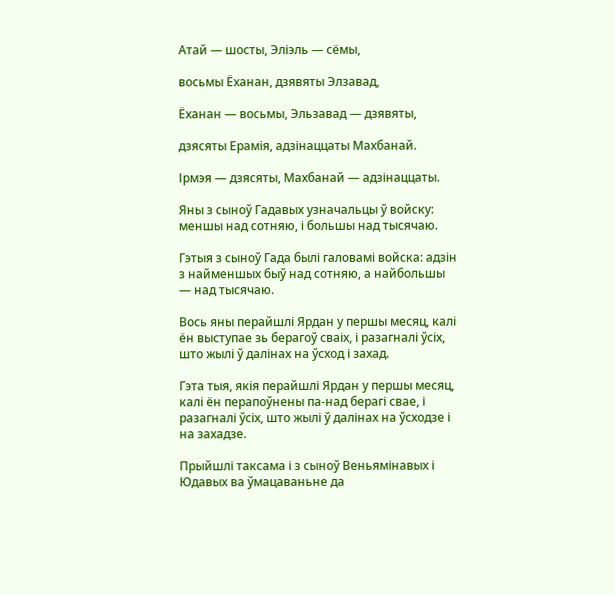Атай — шосты, Эліэль — сёмы,

восьмы Ёханан, дзявяты Элзавад,

Ёханан — восьмы, Эльзавад — дзявяты,

дзясяты Ерамія, адзінаццаты Махбанай.

Ірмэя — дзясяты, Махбанай — адзінаццаты.

Яны з сыноў Гадавых узначальцы ў войску: меншы над сотняю, і большы над тысячаю.

Гэтыя з сыноў Гада былі галовамі войска: адзін з найменшых быў над сотняю, а найбольшы — над тысячаю.

Вось яны перайшлі Ярдан у першы месяц, калі ён выступае зь берагоў сваіх, і разагналі ўсіх, што жылі ў далінах на ўсход і захад.

Гэта тыя, якія перайшлі Ярдан у першы месяц, калі ён перапоўнены па-над берагі свае, і разагналі ўсіх, што жылі ў далінах на ўсходзе і на захадзе.

Прыйшлі таксама і з сыноў Веньямінавых і Юдавых ва ўмацаваньне да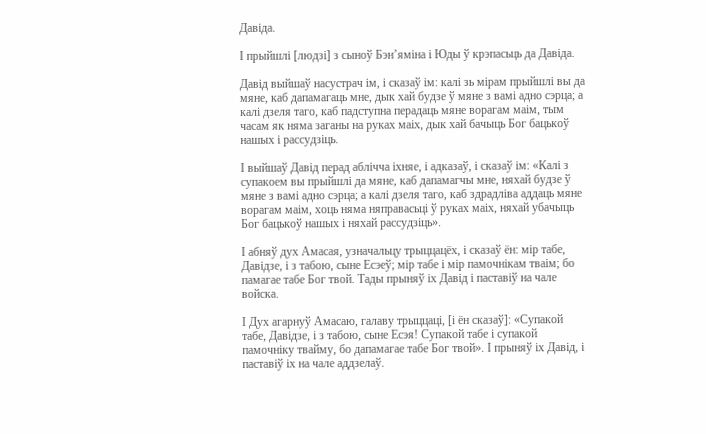Давіда.

І прыйшлі [людзі] з сыноў Бэн’яміна і Юды ў крэпасьць да Давіда.

Давід выйшаў насустрач ім, і сказаў ім: калі зь мірам прыйшлі вы да мяне, каб дапамагаць мне, дык хай будзе ў мяне з вамі адно сэрца; а калі дзеля таго, каб падступна перадаць мяне ворагам маім, тым часам як няма заганы на руках маіх, дык хай бачыць Бог бацькоў нашых і рассудзіць.

І выйшаў Давід перад аблічча іхняе, і адказаў, і сказаў ім: «Калі з супакоем вы прыйшлі да мяне, каб дапамагчы мне, няхай будзе ў мяне з вамі адно сэрца; а калі дзеля таго, каб здрадліва аддаць мяне ворагам маім, хоць няма няправасьці ў руках маіх, няхай убачыць Бог бацькоў нашых і няхай рассудзіць».

І абняў дух Амасая, узначальцу трыццацёх, і сказаў ён: мір табе, Давідзе, і з табою, сыне Есэеў; мір табе і мір памочнікам тваім; бо памагае табе Бог твой. Тады прыняў іх Давід і паставіў на чале войска.

І Дух агарнуў Амасаю, галаву трыццаці, [і ён сказаў]: «Супакой табе, Давідзе, і з табою, сыне Есэя! Супакой табе і супакой памочніку твайму, бо дапамагае табе Бог твой». І прыняў іх Давід, і паставіў іх на чале аддзелаў.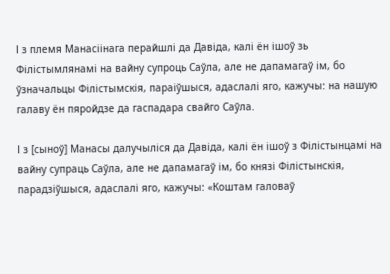І з племя Манасіінага перайшлі да Давіда, калі ён ішоў зь Філістымлянамі на вайну супроць Саўла, але не дапамагаў ім, бо ўзначальцы Філістымскія, параіўшыся, адаслалі яго, кажучы: на нашую галаву ён пяройдзе да гаспадара свайго Саўла.

І з [сыноў] Манасы далучыліся да Давіда, калі ён ішоў з Філістынцамі на вайну супраць Саўла, але не дапамагаў ім, бо князі Філістынскія, парадзіўшыся, адаслалі яго, кажучы: «Коштам галоваў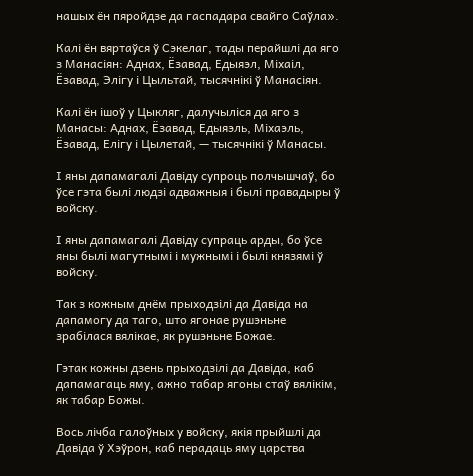нашых ён пяройдзе да гаспадара свайго Саўла».

Калі ён вяртаўся ў Сэкелаг, тады перайшлі да яго з Манасіян: Аднах, Ёзавад, Едыяэл, Міхаіл, Ёзавад, Элігу і Цыльтай, тысячнікі ў Манасіян.

Калі ён ішоў у Цыкляг, далучыліся да яго з Манасы: Аднах, Ёзавад, Едыяэль, Міхаэль, Ёзавад, Елігу і Цылетай, — тысячнікі ў Манасы.

І яны дапамагалі Давіду супроць полчышчаў, бо ўсе гэта былі людзі адважныя і былі правадыры ў войску.

І яны дапамагалі Давіду супраць арды, бо ўсе яны былі магутнымі і мужнымі і былі князямі ў войску.

Так з кожным днём прыходзілі да Давіда на дапамогу да таго, што ягонае рушэньне зрабілася вялікае, як рушэньне Божае.

Гэтак кожны дзень прыходзілі да Давіда, каб дапамагаць яму, ажно табар ягоны стаў вялікім, як табар Божы.

Вось лічба галоўных у войску, якія прыйшлі да Давіда ў Хэўрон, каб перадаць яму царства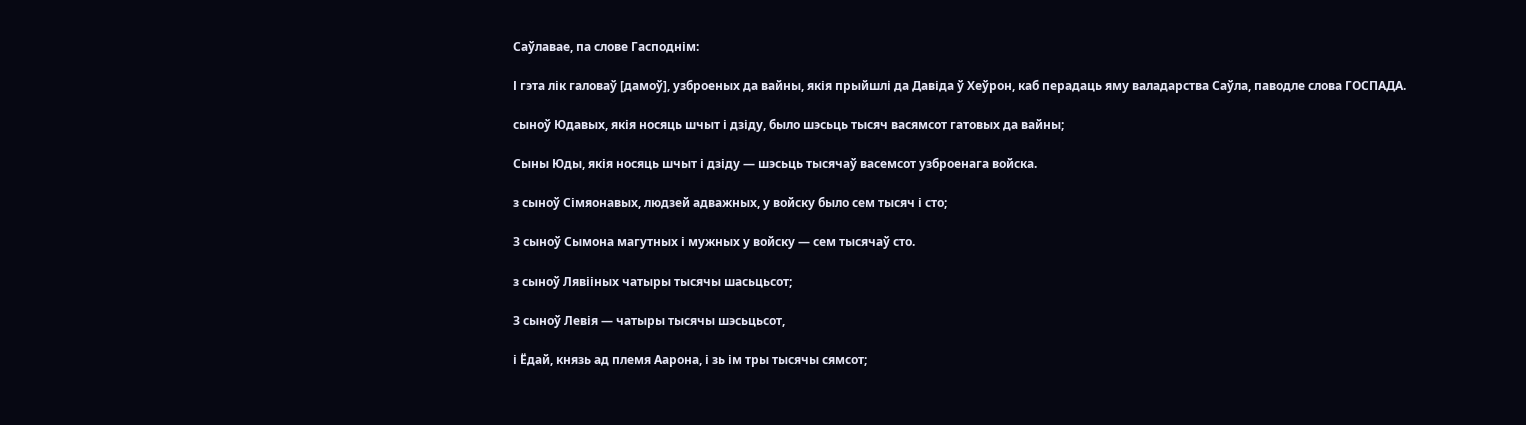Саўлавае, па слове Гасподнім:

І гэта лік галоваў [дамоў], узброеных да вайны, якія прыйшлі да Давіда ў Хеўрон, каб перадаць яму валадарства Саўла, паводле слова ГОСПАДА.

сыноў Юдавых, якія носяць шчыт і дзіду, было шэсьць тысяч васямсот гатовых да вайны;

Сыны Юды, якія носяць шчыт і дзіду — шэсьць тысячаў васемсот узброенага войска.

з сыноў Сімяонавых, людзей адважных, у войску было сем тысяч і сто;

З сыноў Сымона магутных і мужных у войску — сем тысячаў сто.

з сыноў Лявііных чатыры тысячы шасьцьсот;

З сыноў Левія — чатыры тысячы шэсьцьсот,

і Ёдай, князь ад племя Аарона, і зь ім тры тысячы сямсот;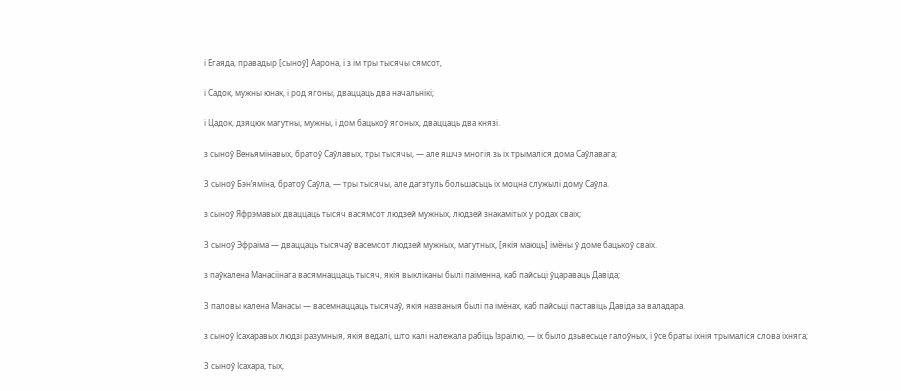і Егаяда, правадыр [сыноў] Аарона, і з ім тры тысячы сямсот,

і Садок, мужны юнак, і род ягоны, дваццаць два начальнікі;

і Цадок, дзяцюк магутны, мужны, і дом бацькоў ягоных, дваццаць два князі.

з сыноў Веньямінавых, братоў Саўлавых, тры тысячы, — але яшчэ многія зь іх трымаліся дома Саўлавага;

З сыноў Бэн’яміна, братоў Саўла, — тры тысячы, але дагэтуль большасьць іх моцна служылі дому Саўла.

з сыноў Яфрэмавых дваццаць тысяч васямсот людзей мужных, людзей знакамітых у родах сваіх;

З сыноў Эфраіма — дваццаць тысячаў васемсот людзей мужных, магутных, [якія маюць] імёны ў доме бацькоў сваіх.

з паўкалена Манасіінага васямнаццаць тысяч, якія выкліканы былі паіменна, каб пайсьці ўцараваць Давіда;

З паловы калена Манасы — васемнаццаць тысячаў, якія названыя былі па імёнах, каб пайсьці паставіць Давіда за валадара.

з сыноў Ісахаравых людзі разумныя, якія ведалі, што калі належала рабіць Ізраілю, — іх было дзьвесьце галоўных, і ўсе браты іхнія трымаліся слова іхняга;

З сыноў Ісахара, тых,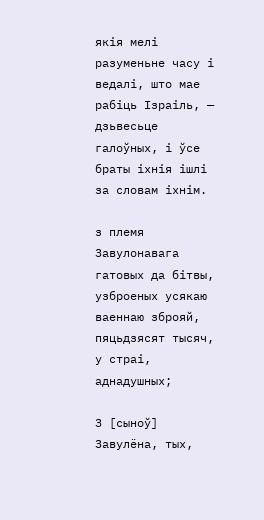якія мелі разуменьне часу і ведалі, што мае рабіць Ізраіль, — дзьвесьце галоўных, і ўсе браты іхнія ішлі за словам іхнім.

з племя Завулонавага гатовых да бітвы, узброеных усякаю ваеннаю зброяй, пяцьдзясят тысяч, у страі, аднадушных;

З [сыноў] Завулёна, тых,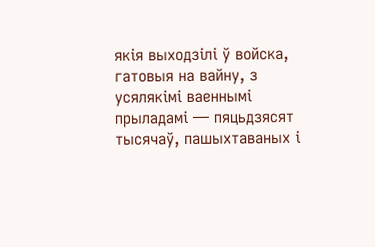якія выходзілі ў войска, гатовыя на вайну, з усялякімі ваеннымі прыладамі — пяцьдзясят тысячаў, пашыхтаваных і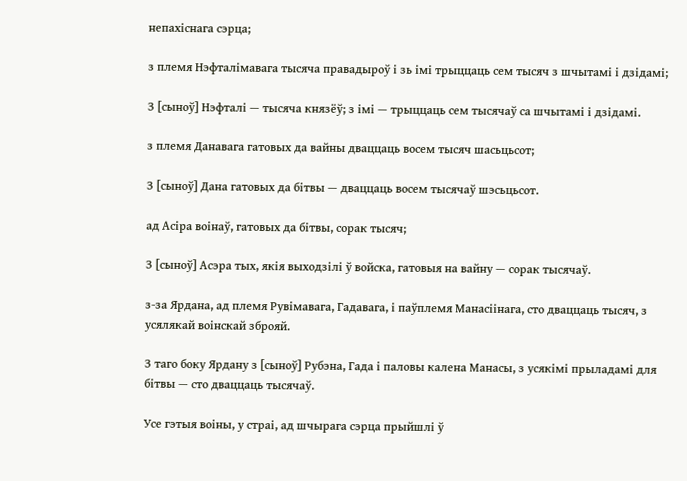непахіснага сэрца;

з племя Нэфталімавага тысяча правадыроў і зь імі трыццаць сем тысяч з шчытамі і дзідамі;

З [сыноў] Нэфталі — тысяча князёў; з імі — трыццаць сем тысячаў са шчытамі і дзідамі.

з племя Данавага гатовых да вайны дваццаць восем тысяч шасьцьсот;

З [сыноў] Дана гатовых да бітвы — дваццаць восем тысячаў шэсьцьсот.

ад Асіра воінаў, гатовых да бітвы, сорак тысяч;

З [сыноў] Асэра тых, якія выходзілі ў войска, гатовыя на вайну — сорак тысячаў.

з-за Ярдана, ад племя Рувімавага, Гадавага, і паўплемя Манасіінага, сто дваццаць тысяч, з усялякай воінскай зброяй.

З таго боку Ярдану з [сыноў] Рубэна, Гада і паловы калена Манасы, з усякімі прыладамі для бітвы — сто дваццаць тысячаў.

Усе гэтыя воіны, у страі, ад шчырага сэрца прыйшлі ў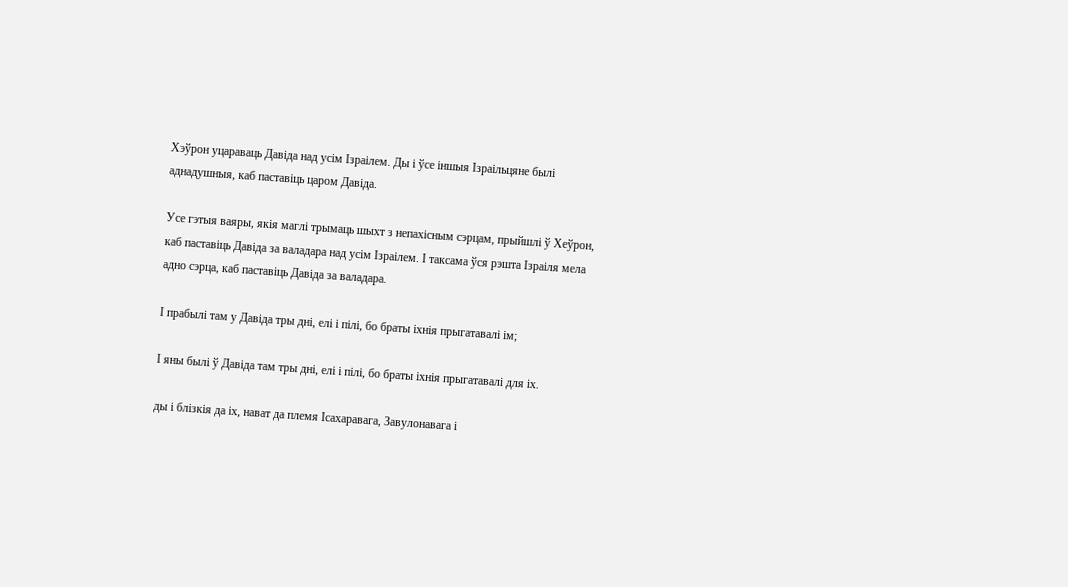Хэўрон уцараваць Давіда над усім Ізраілем. Ды і ўсе іншыя Ізраільцяне былі аднадушныя, каб паставіць царом Давіда.

Усе гэтыя ваяры, якія маглі трымаць шыхт з непахісным сэрцам, прыйшлі ў Хеўрон, каб паставіць Давіда за валадара над усім Ізраілем. І таксама ўся рэшта Ізраіля мела адно сэрца, каб паставіць Давіда за валадара.

І прабылі там у Давіда тры дні, елі і пілі, бо браты іхнія прыгатавалі ім;

І яны былі ў Давіда там тры дні, елі і пілі, бо браты іхнія прыгатавалі для іх.

ды і блізкія да іх, нават да племя Ісахаравага, Завулонавага і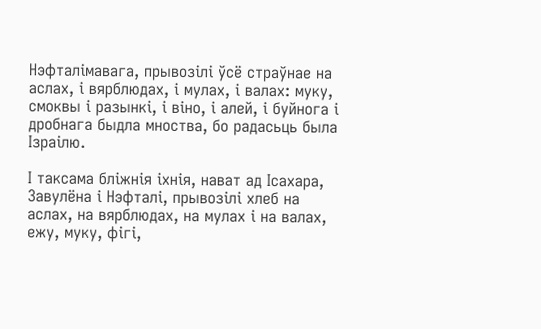Нэфталімавага, прывозілі ўсё страўнае на аслах, і вярблюдах, і мулах, і валах: муку, смоквы і разынкі, і віно, і алей, і буйнога і дробнага быдла мноства, бо радасьць была Ізраілю.

І таксама бліжнія іхнія, нават ад Ісахара, Завулёна і Нэфталі, прывозілі хлеб на аслах, на вярблюдах, на мулах і на валах, ежу, муку, фігі,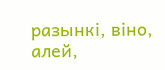разынкі, віно, алей,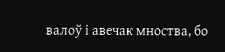валоў і авечак мноства, бо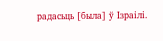радасьць [была] ў Ізраілі.